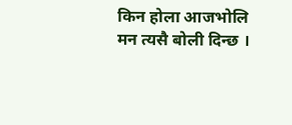किन होला आजभोलि मन त्यसै बोली दिन्छ ।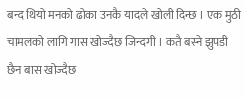बन्द थियो मनको ढोका उनकै यादले खोली दिन्छ । एक मुठी चामलको लागि गास खोज्दैछ जिन्दगी । कतै बस्ने झुपडी छैन बास खोज्दैछ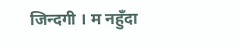जिन्दगी । म नहुँदा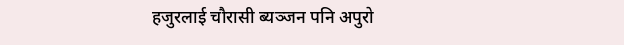हजुरलाई चौरासी ब्यञ्जन पनि अपुरो